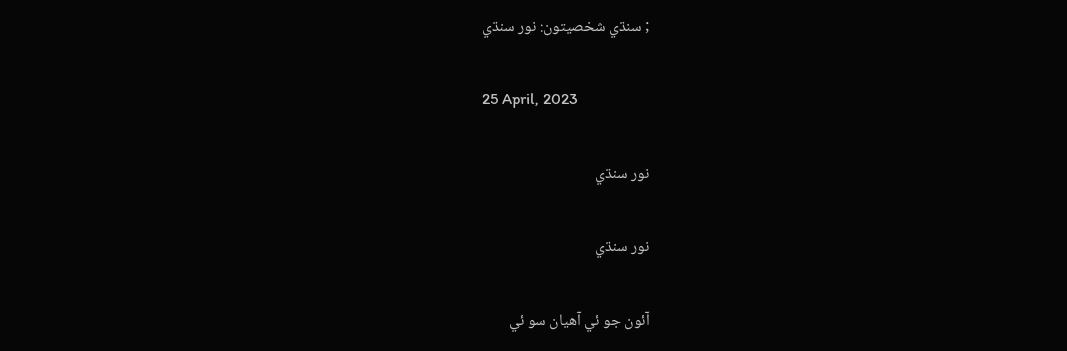; سنڌي شخصيتون: نور سنڌي

25 April, 2023

نور سنڌي

نور سنڌي

آئون جو ئي آھيان سو ئي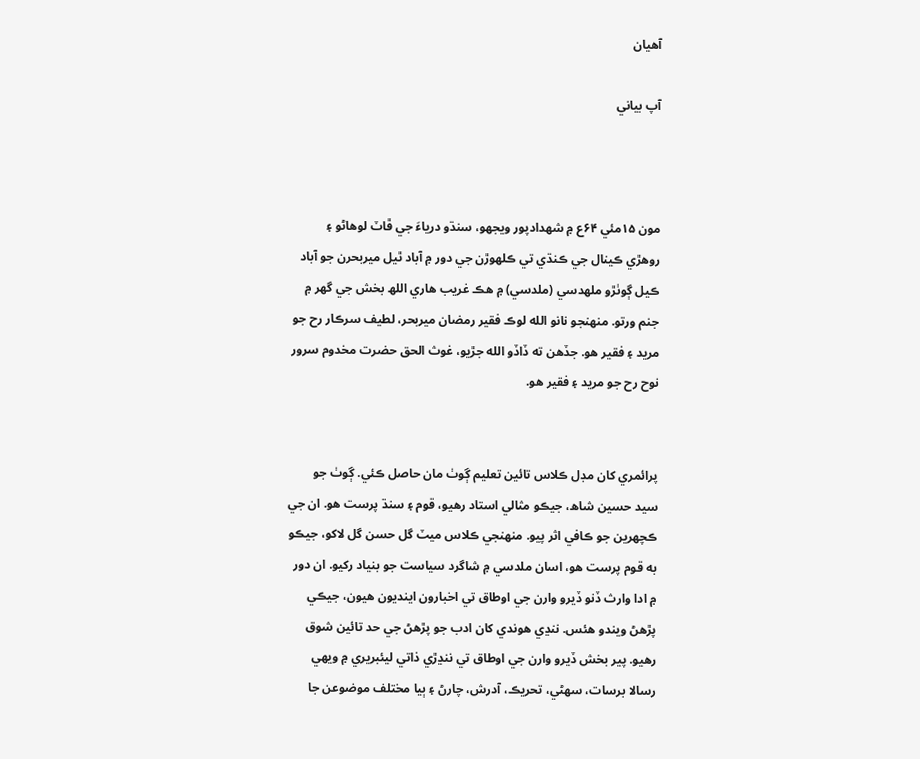آھيان

آپ بياني



مون ۱۵مئي ۶۴ع ۾ شھدادپور ويجھو، سنڌو درياءَ جي ڦاٽ لوھاڻو ۽ روھڙي ڪينال جي ڪنڌي تي ڪلھوڙن جي دور ۾ آباد ٿيل ميربحرن جو آباد ڪيل ڳوٺڙو ملھدسي (ملدسي) ۾ ھڪ غريب ھاري اللھ بخش جي گھر ۾ جنم ورتو. منھنجو نانو الله لوڪ فقير رمضان ميربحر، لطيف سرڪار رح جو مريد ۽ فقير ھو. جڏھن ته ڏاڏو الله جڙيو، غوث الحق حضرت مخدوم سرور نوح رح جو مريد ۽ فقير ھو.


پرائمري کان مڊل ڪلاس تائين تعليم ڳوٺ مان حاصل ڪئي. ڳوٺ جو سيد حسين شاھ، جيڪو مثالي استاد رھيو، قوم ۽ سنڌ پرست ھو. ان جي ڪچھرين جو ڪافي اثر پيو. منھنجي ڪلاس ميٽ گل حسن گل لاکو، جيڪو به قوم پرست ھو، اسان ملدسي ۾ شاگرد سياست جو بنياد رکيو. ان دور ۾ ادا وارث ڏنو ڏيرو وارن جي اوطاق تي اخبارون اينديون ھيون، جيڪي پڙھڻ ويندو ھئس. ننڍي ھوندي کان ادب جو پڙھڻ جي حد تائين شوق رھيو. پير بخش ڏيرو وارن جي اوطاق تي ننڍڙي ذاتي ليئبريري ۾ ويھي رسالا برسات، سھڻي، تحريڪ، آدرش، چارڻ ۽ ٻيا مختلف موضوعن جا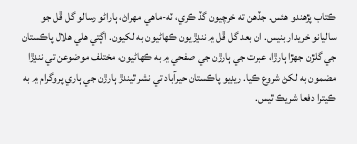ڪتاب پڙھندو ھئس. جڏھن ته خرچيون گڏ ڪري، ٽه-ماھي مھراڻ، ٻاراڻو رسالو گل ڦل جو ساليانو خريدار بنيس. ان بعد گل ڦل ۾ ننڍڙيون ڪھاڻيون به لکيون. اڳتي ھلي ھلال پاڪستان جي گلڙن جھڙا ٻارڙا، عبرت جي ٻارڙن جي صفحي ۾ به ڪھاڻيون، مختلف موضوعن تي ننڍڙا مضمون به لکڻ شروع ڪيا. ريڊيو پاڪستان حيرآباد تي نشر ٿيندڙ ٻارڙن جي ٻاري پروگرام ۾ به ڪيترا دفعا شريڪ ٿيس.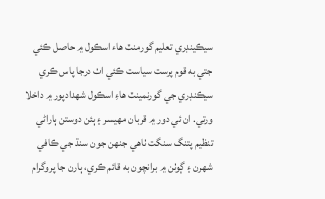سيڪينڊري تعليم گورمنٽ ھاء اسڪول ۾ حاصل ڪئي جتي به قوم پرست سياست ڪئي اٺ درجا پاس ڪري سيڪنڊري جي گورنمينٽ ھاءِ اسڪول شھدادپور ۾ داخلا ورتي. ان ئي دور ۾ قربان مھيسر ۽ ٻئن دوستن ٻاراڻي تنظيم پتنگ سنگت ٺاھي جنھن جون سنڌ جي ڪافي شھرن ۽ ڳوٺن ۾ برانچون به قائم ڪري، ٻارن جا پروگرام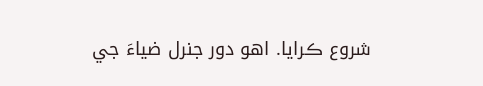شروع ڪرايا. اھو دور جنرل ضياءَ جي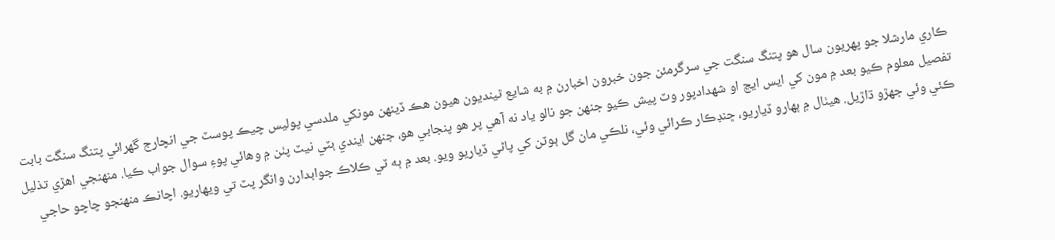ڪاري مارشلا جو پھريون سال ھو پتنگ سنگت جي سرگرمئن جون خبرون اخبارن ۾ به شايع ٿينديون ھيون ھڪ ڏينھن مونکي ملدسي پوليس چيڪ پوسٽ جي انچارج گھرائي پتنگ سنگت بابت تفصيل معلوم ڪيو بعد ۾ مون کي ايس ايڇ او شھدادپور وٽ پيش ڪيو جنھن جو نالو ياد نه آھي پر ھو پنجابي ھو، جنھن ايندي ٻٽي نيٽ پٺن ۾ وھائي پوءِ سوال جواب ڪيا. منھنجي اھڙي تذليل ڪئي وئي جھڙو ڌاڙيل. ھيٺال ۾ ٻھارو ڏياريو، ڇنڊڪار ڪرائي وئي، نلڪي مان گل ٻوٽن کي پاڻي ڏياريو ويو. بعد ۾ ٻه ٽي ڪلاڪ جوابدارن وانگر پٽ تي ويھاريو. اچانڪ منھنجو چاچو حاجي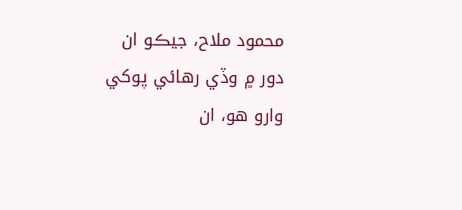محمود ملاح، جيڪو ان دور ۾ وڏي رھائي پوکي وارو ھو، ان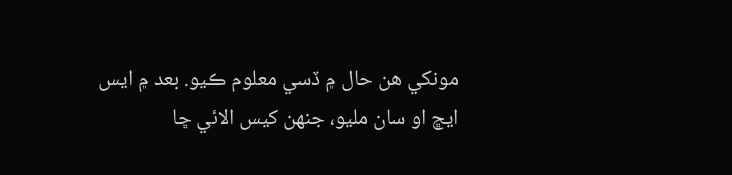مونکي ھن حال ۾ ڏسي معلوم ڪيو. بعد ۾ ايس ايڇ او سان مليو، جنھن کيس الائي ڇا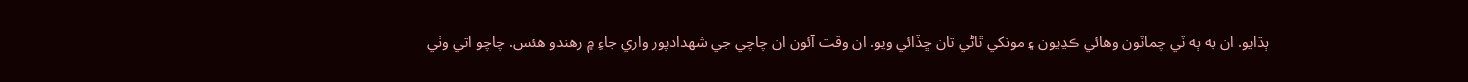ٻڌايو. ان به ٻه ٽي چماٽون وھائي ڪڍيون ۽ مونکي ٿاڻي تان ڇڏائي ويو. ان وقت آئون ان چاچي جي شھدادپور واري جاءِ ۾ رھندو ھئس. چاچو اتي وٺي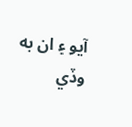آيو ۽ ان به وڏي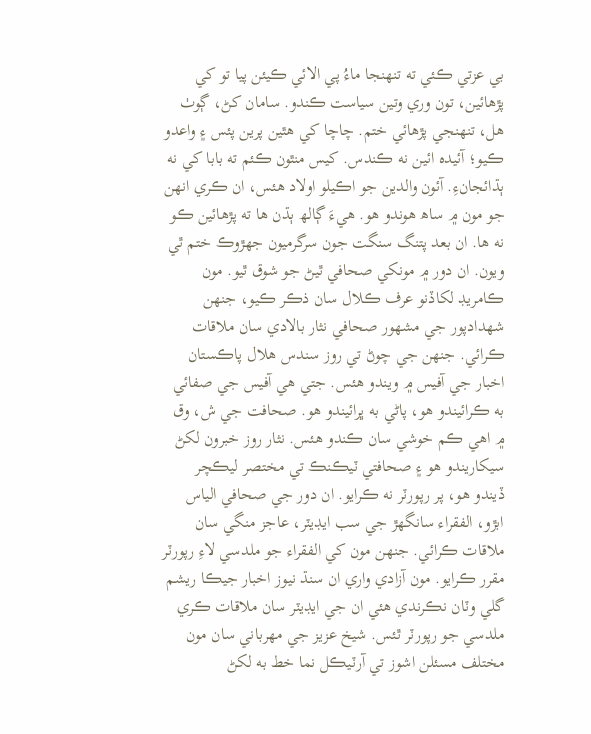بي عزتي ڪئي ته تنھنجا ماءُ پي الائي ڪيئن پيا تو کي پڙھائين، تون وري وتين سياست ڪندو. سامان کڻ، ڳوٺ ھل، تنھنجي پڙھائي ختم. چاچا کي ھٿين پرين پئس ۽ واعدو ڪيو؛ آئيده ائين نه ڪندس. کيس منٿون ڪئم ته بابا کي نه ٻڌائجانءِ. آئون والدين جو اڪيلو اولاد ھئس، ان ڪري انھن جو مون ۾ ساھ ھوندو ھو. ھيءَ ڳالھ ٻڌن ھا ته پڙھائين ڪو نه ھا. ان بعد پتنگ سنگت جون سرگرميون جھڙوڪ ختم ٿي ويون. ان دور ۾ مونکي صحافي ٿيڻ جو شوق ٿيو. مون ڪامريڊ لکاڏنو عرف ڪلال سان ذڪر ڪيو، جنھن شھدادپور جي مشھور صحافي نثار بالادي سان ملاقات ڪرائي. جنھن جي چوڻ تي روز سندس ھلال پاڪستان اخبار جي آفيس ۾ ويندو ھئس. جتي ھي آفيس جي صفائي به ڪرائيندو ھو، پاڻي به ڀرائيندو ھو. صحافت جي ش، وق ۾ اھي ڪم خوشي سان ڪندو ھئس. نثار روز خبرون لکڻ سيکاريندو ھو ۽ صحافتي ٽيڪنڪ تي مختصر ليڪچر ڏيندو ھو، پر رپورٽر نه ڪرايو. ان دور جي صحافي الياس ابڙو، الفقراء سانگھڙ جي سب ايڊيٽر، عاجز منگي سان ملاقات ڪرائي. جنھن مون کي الفقراء جو ملدسي لاءِ رپورٽر مقرر ڪرايو. مون آزادي واري ان سنڌ نيوز اخبار جيڪا ريشم گلي وٽان نڪرندي ھئي ان جي ايڊيٽر سان ملاقات ڪري ملدسي جو رپورٽر ٿئس. شيخ عزيز جي مھرباني سان مون مختلف مسئلن اشوز تي آرٽيڪل نما خط به لکڻ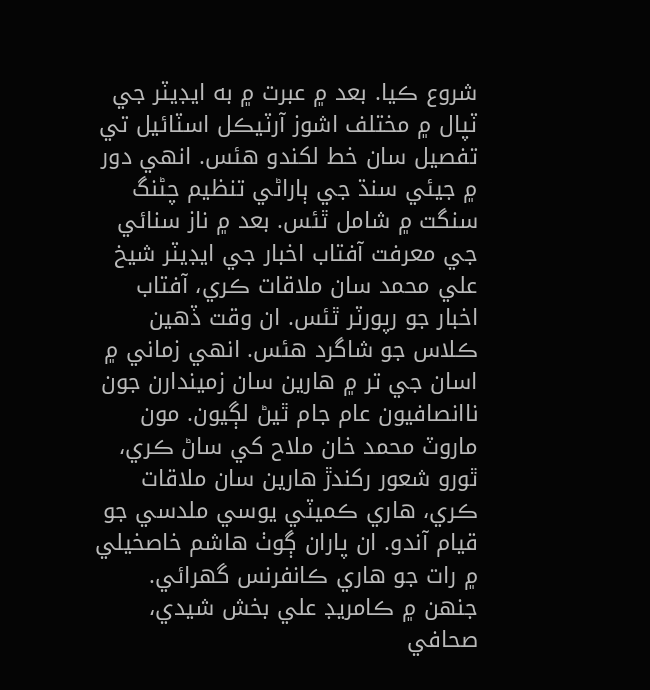شروع ڪيا. بعد ۾ عبرت ۾ به ايڊيٽر جي ٽپال ۾ مختلف اشوز آرٽيڪل اسٽائيل تي تفصيل سان خط لکندو ھئس. انھي دور ۾ جيئي سنڌ جي ٻاراڻي تنظيم چڻنگ سنگت ۾ شامل ٿئس. بعد ۾ ناز سنائي جي معرفت آفتاب اخبار جي ايڊيٽر شيخ علي محمد سان ملاقات ڪري، آفتاب اخبار جو رپورٽر ٿئس. ان وقت ڏھين ڪلاس جو شاگرد ھئس. انھي زماني ۾ اسان جي تر ۾ ھارين سان زميندارن جون ناانصافيون عام جام ٿيڻ لڳيون. مون ماروٽ محمد خان ملاح کي ساڻ ڪري، ٿورو شعور رکندڙ ھارين سان ملاقات ڪري، ھاري ڪميٽي يوسي ملدسي جو قيام آندو. ان پاران ڳوٺ ھاشم خاصخيلي ۾ رات جو ھاري ڪانفرنس گھرائي. جنھن ۾ ڪامريڊ علي بخش شيدي، صحافي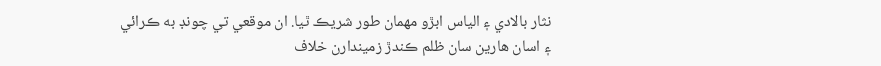نثار بالادي ۽ الياس ابڙو مھمان طور شريڪ ٿيا. ان موقعي تي چونڊ به ڪرائي ۽ اسان ھارين سان ظلم ڪندڙ زميندارن خلاف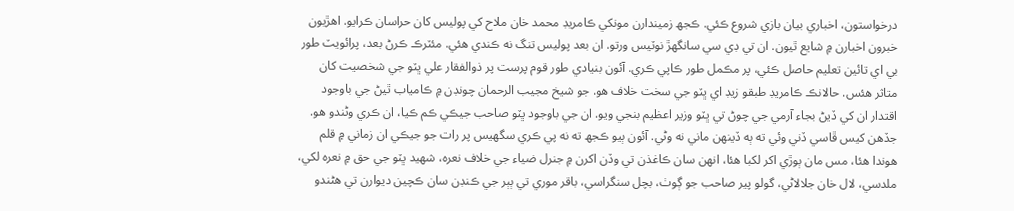درخواستون، اخباري بيان بازي شروع ڪئي. ڪجھ زميندارن مونکي ڪامريڊ محمد خان ملاح کي پوليس کان حراسان ڪرايو. اھڙيون خبرون اخبارن ۾ شايع ٿيون. ان تي ڊي سي سانگھڙ نوٽيس ورتو. ان بعد پوليس تنگ نه ڪندي ھئي. مئٽرڪ ڪرڻ بعد، پرائويٽ طور بي اي تائين تعليم حاصل ڪئي، پر مڪمل طور ڪاپي ڪري. آئون بنيادي طور قوم پرست پر ذوالفقار علي ڀٽو جي شخصيت کان متاثر ھئس. حالانڪ ڪامريڊ طبقو زيڊ اي ڀٽو جي سخت خلاف ھو. جو شيخ مجيب الرحمان چونڊن ۾ ڪامياب ٿيڻ جي باوجود اقتدار ان کي ڏيڻ بجاء آرمي جي چوڻ تي ڀٽو وزير اعظيم بنجي ويو. ان جي باوجود ڀٽو صاحب جيڪي ڪم ڪيا، ان ڪري وڻندو ھو. جڏھن کيس ڦاسي ڏني وئي ته ٻه ڏينھن ماني نه وڻي. آئون ٻيو ڪجھ ته نه پي ڪري سگھيس پر رات جو جيڪي ان زماني ۾ قلم ھوندا ھئا، مس مان ٻوڙي اکر لکبا ھئا، انھن سان ڪاغذن تي وڏن اکرن ۾ جنرل ضياء جي خلاف نعره، شھيد ڀٽو جي حق ۾ نعره لکي، ملدسي، لال خان جلالاڻي، گولو پير صاحب جو ڳوٺ، بچل سنگراسي، باقر موري تي ٻٻر جي ڪنڊن سان ڪچين ديوارن تي ھڻندو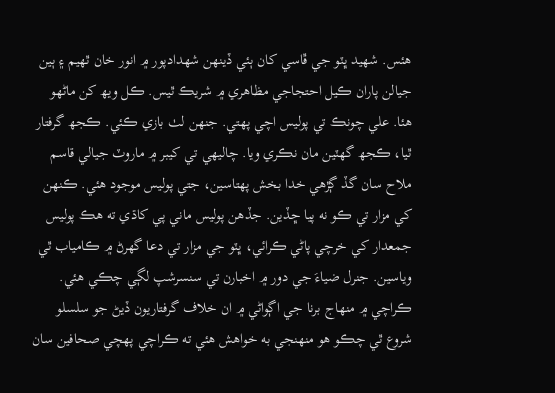ھئس. شھيد ڀٽو جي ڦاسي کان ٻئي ڏينھن شھدادپور ۾ انور خان ٿھيم ۽ ٻين جيالن پاران ڪيل احتجاجي مظاھري ۾ شريڪ ٿيس. ڪل ويھ کن ماڻھو ھئا. علي چونڪ تي پوليس اچي پھتي. جنھن لٺ بازي ڪئي. ڪجھ گرفتار ٿيا، ڪجھ گھٽين مان نڪري ويا. چاليھي تي کيبر ۾ ماروٽ جيالي قاسم ملاح سان گڏ ڳڙھي خدا بخش پھتاسين، جتي پوليس موجود ھئي. ڪنھن کي مزار تي ڪو نه پيا ڇڏين. جڏھن پوليس ماني پي کاڌي ته ھڪ پوليس جمعدار کي خرچي پاڻي ڪرائي، ڀٽو جي مزار تي دعا گھرڻ ۾ ڪامياب ٿي وياسين. جنرل ضياءَ جي دور ۾ اخبارن تي سنسرشپ لڳي چڪي ھئي. ڪراچي ۾ منھاج برنا جي اڳواڻي ۾ ان خلاف گرفتاريون ڏيڻ جو سلسلو شروع ٿي چڪو ھو منھنجي به خواھش ھئي ته ڪراچي پھچي صحافين سان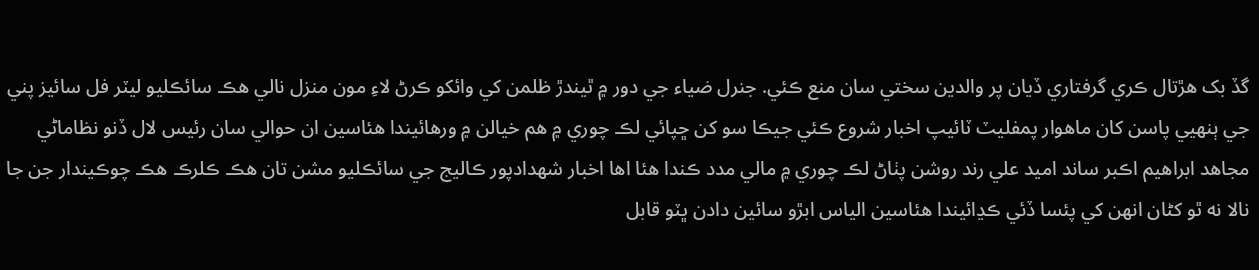گڏ بک ھڙتال ڪري گرفتاري ڏيان پر والدين سختي سان منع ڪئي. جنرل ضياء جي دور ۾ ٿيندڙ ظلمن کي وائکو ڪرڻ لاءِ مون منزل نالي ھڪ سائڪليو ليٽر فل سائيز پني جي ٻنھيي پاسن کان ماھوار پمفليٽ ٽائيپ اخبار شروع ڪئي جيڪا سو کن ڇپائي لڪ چوري ۾ ھم خيالن ۾ ورھائيندا ھئاسين ان حوالي سان رئيس لال ڏنو نظاماڻي مجاھد ابراھيم اڪبر ساند اميد علي رند روشن پٺاڻ لڪ چوري ۾ مالي مدد ڪندا ھئا اھا اخبار شھدادپور ڪاليج جي سائڪليو مشن تان ھڪ ڪلرڪ ھڪ چوڪيندار جن جا نالا نه ٿو کڻان انھن کي پئسا ڏئي ڪڍائيندا ھئاسين الياس ابڙو سائين دادن ڀٽو قابل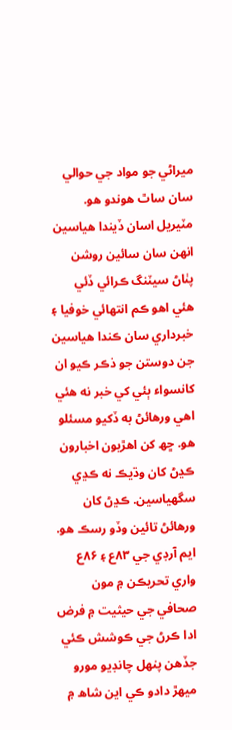ميراڻي جو مواد جي حوالي سان ساٿ ھوندو ھو. مٽيريل اسان ڏيندا ھياسين انھن سان سائين روشن پٺاڻ سيٽنگ ڪرائي ڏئي ھئي اھو ڪم انتھائي خوفيا ۽ خبرداري سان ڪندا ھياسين جن دوستن جو ذڪر ڪيو ان کانسواء ٻئي کي خبر نه ھئي اھي ورھائڻ به ڏکيو مسئلو ھو. ڇھ کن اھڙيون اخبارون ڪڍڻ کان وڌيڪ نه ڪڍي سگھياسين. ڪڍڻ کان ورھائڻ تائين وڏو رسڪ ھو. ايم آرڊي جي ۸۳ع ۽ ۸۶ع واري تحريڪن ۾ مون صحافي جي حيثيت ۾ فرض ادا ڪرڻ جي ڪوشش ڪئي جڏھن پنھل چانڊيو مورو ميھڙ دادو ڪي اين شاھ ۾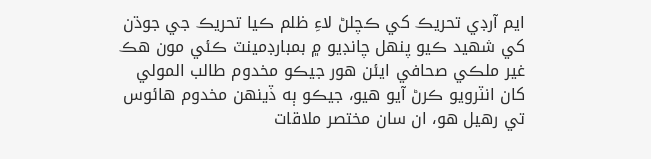ايم آرڊي تحريڪ کي ڪچلڻ لاءِ ظلم ڪيا تحريڪ جي جوڌن کي شھيد ڪيو پنھل چانڊيو ۾ بمبارڊمينٽ ڪئي مون ھڪ غير ملڪي صحافي ايئن ھور جيڪو مخدوم طالب المولي کان انٽرويو ڪرڻ آيو ھيو، جيڪو ٻه ڏينھن مخدوم ھائوس تي رھيل ھو، ان سان مختصر ملاقات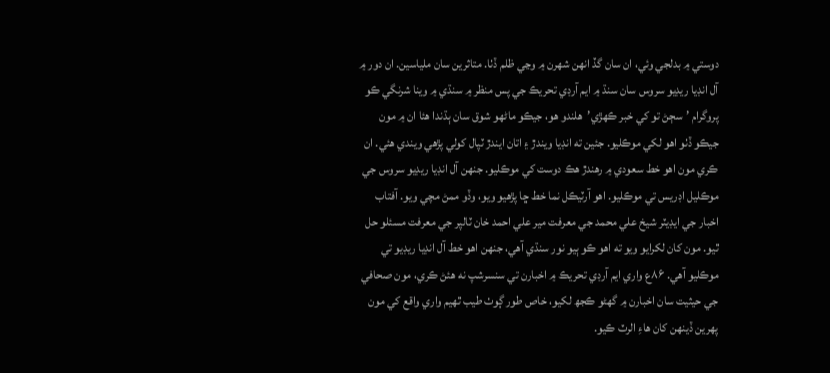دوستي ۾ بدلجي وئي، ان سان گڏ انھن شھرن ۾ وڃي ظلم ڏٺا. متاثرين سان ملياسين. ان دور ۾ آل انڊيا ريڊيو سروس سان سنڌ ۾ ايم آرڊي تحريڪ جي پس منظر ۾ سنڌي ۾ وينا شرنگي ڪو پروگرام ’سڄڻ تو کي خبر ڪھڙي’ھلندو ھو، جيڪو ماڻھو شوق سان ٻڌندا ھئا ان ۾ مون جيڪو ڏٺو اھو لکي موڪليو. جئين ته انڊيا ويندڙ ۽ اتان ايندڙ ٽپال کولي پڙھي ويندي ھئي. ان ڪري مون اھو خط سعودي ۾ رھندڙ ھڪ دوست کي موڪليو. جنھن آل انڊيا ريڊيو سروس جي موڪليل اڊريس تي موڪليو. اھو آرٽيڪل نما خط ڇا پڙھيو ويو، وڏو ممڻ مچي ويو. آفتاب اخبار جي ايڊيٽر شيخ علي محمد جي معرفت مير علي احمد خان ٽالپر جي معرفت مسئلو حل ٿيو. مون کان لکرايو ويو ته اھو ڪو ٻيو نور سنڌي آھي، جنھن اھو خط آل انڊيا ريڊيو تي موڪليو آھي. ۸۶ع واري ايم آرڊي تحريڪ ۾ اخبارن تي سنسرشپ نه ھئڻ ڪري، مون صحافي جي حيثيت سان اخبارن ۾ گھڻو ڪجھ لکيو، خاص طور ڳوٺ طيب ٿھيم واري واقع کي مون پھرين ڏينھن کان ھاءِ الرٽ ڪيو.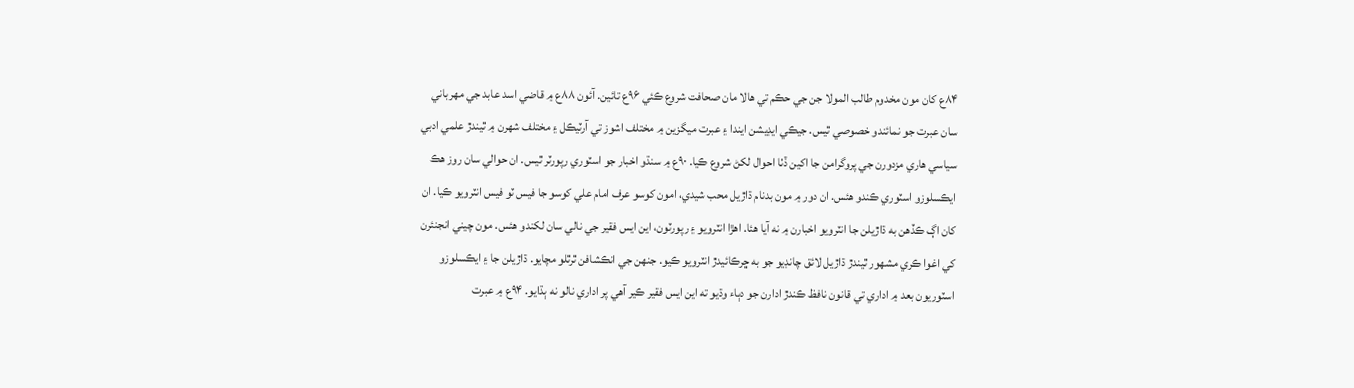۸۴ع کان مون مخدوم طالب المولا جن جي حڪم تي ھالا مان صحافت شروع ڪئي ۹۶ع تائين. آئون ۸۸ع ۾ قاضي اسد عابد جي مھرباني سان عبرت جو نمائندو خصوصي ٿيس. جيڪي ايڊيشن ايندا ۽ عبرت ميگزين ۾ مختلف اشوز تي آرٽيڪل ۽ مختلف شھرن ۾ ٿيندڙ علمي ادبي سياسي ھاري مزدورن جي پروگرامن جا اکين ڏٺا احوال لکڻ شروع ڪيا. ۹۰ع ۾ سنڌو اخبار جو اسٽوري رپورٽر ٿيس. ان حوالي سان روز ھڪ ايڪسلوزو اسٽوري ڪندو ھئس. ان دور ۾ مون بدنام ڌاڙيل محب شيدي، امون کوسو عرف امام علي کوسو جا فيس ٽو فيس انٽرويو ڪيا. ان کان اڳ ڪڏھن به ڌاڙيلن جا انٽرويو اخبارن ۾ نه آيا ھئا. اھڙا انٽرويو ۽ رپورٽون، اين ايس فقير جي نالي سان لکندو ھئس. مون چيني انجنئرن کي اغوا ڪري مشھور ٿيندڙ ڌاڙيل لائق چانڊيو جو به ڇرڪائيدڙ انٽرويو ڪيو. جنھن جي انڪشافن ٿرٿلو مچايو. ڌاڙيلن جا ۽ ايڪسلوزو اسٽوريون بعد ۾ اداري تي قانون نافظ ڪندڙ ادارن جو دٻاء وڌيو ته اين ايس فقير ڪير آھي پر اداري نالو نه ٻڌايو. ۹۴ع ۾ عبرت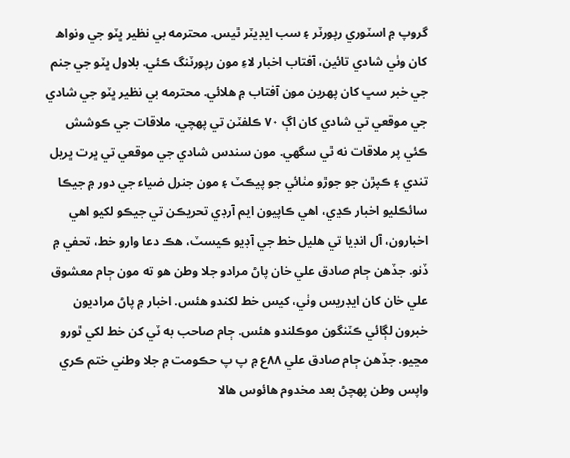گروپ ۾ اسٽوري رپورٽر ۽ سب ايڊيٽر ٿيس. محترمه بي نظير ڀٽو جي ونواھ کان وٺي شادي تائين، آفتاب اخبار لاءِ مون رپورٽنگ ڪئي. بلاول ڀٽو جي جنم جي خبر سڀ کان پھرين مون آفتاب ۾ ھلائي. محترمه بي نظير ڀٽو جي شادي جي موقعي تي شادي کان اڳ ۷۰ ڪلفٽن تي پھچي، ملاقات جي ڪوشش ڪئي پر ملاقات نه ٿي سگھي. مون سندس شادي جي موقعي تي ڀرت ڀريل تندي ۽ ڪپڙن جو جوڙو مٺائي جو پيڪٽ ۽ مون جنرل ضياء جي دور ۾ جيڪا سائڪليو اخبار ڪڍي، اھي ڪاپيون ايم آرڊي تحريڪن تي جيڪو لکيو اھي اخبارون، آل انڊيا تي ھليل خط جي آڊيو ڪيسٽ، ھڪ دعا وارو خط، تحفي ۾ ڏنو. جڏھن ڄام صادق علي خان پاڻ مرادو جلا وطن ھو ته مون ڄام معشوق علي خان کان ايڊريس وٺي، کيس خط لکندو ھئس. اخبار ۾ پاڻ مراديون خبرون لڳائي ڪٽنگون موڪلندو ھئس. ڄام صاحب به ٽي کن خط لکي ٿورو مڃيو. جڏھن ڄام صادق علي ۸۸ع ۾ پ پ حڪومت ۾ جلا وطني ختم ڪري واپس وطن پھچڻ بعد مخدوم ھائوس ھالا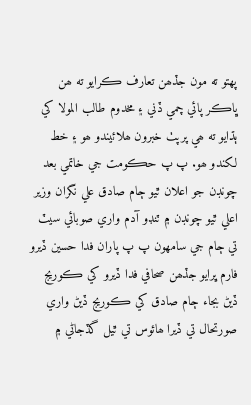پھتو ته مون جڏھن تعارف ڪرايو ته ھن ڀاڪر پائي چمي ڏني ۽ مخدوم طالب المولا کي ٻڌايو ته ھي پرپٺ خبرون ھلائيندو ھو ۽ خط لکندو ھو. پ پ حڪومت جي خاتمي بعد چونڊن جو اعلان ٿيو ڄام صادق علي نگران وزير اعلي ٿيو چونڊن ۾ ٽنڊو آدم واري صوبائي سيٽ تي ڄام جي سامھون پ پ پاران فدا حسين ڏيرو فارم ڀرايو جڏھن صحافي فدا ڏيرو کي ڪوريج ڏيڻ بجاء ڄام صادق کي ڪوريج ڏيڻ واري صورتحال تي ڏيرا ھائوس تي ٿيل گڏجاڻي ۾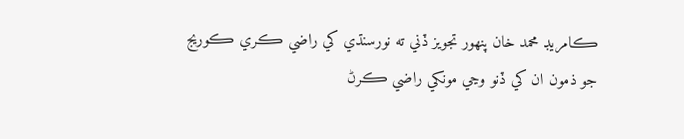ڪامريڊ محمد خان پنھور تجويز ڏني ته نورسنڌي کي راضي ڪري ڪوريج جو ذمون ان کي ڏنو وڃي مونکي راضي ڪرڻ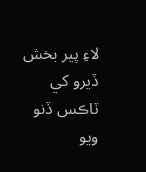لاءِ پير بخش ڏيرو کي ٽاڪس ڏنو ويو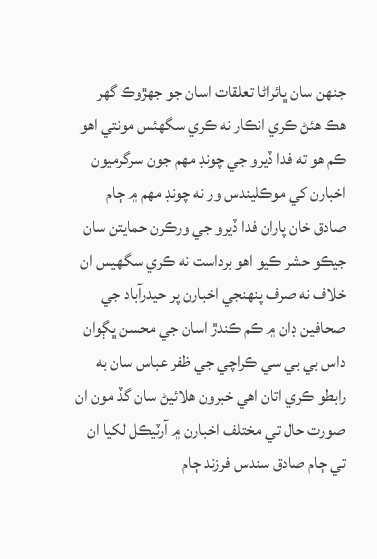جنھن سان ڀائراڻا تعلقات اسان جو جھڙوڪ گھر ھڪ ھئڻ ڪري انڪار نه ڪري سگھئس مونتي اھو ڪم ھو ته فدا ڏيرو جي چونڊ مھم جون سرگرميون اخبارن کي موڪليندس ور نه چونڊ مھم ۾ ڄام صادق خان پاران فدا ڏيرو جي ورڪرن حمايتن سان جيڪو حشر ڪيو اھو برداست نه ڪري سگھيس ان خلاف نه صرف پنھنجي اخبارن پر حيدرآباد جي صحافين ڊان ۾ ڪم ڪندڙ اسان جي محسن ڀڳوان داس بي بي سي ڪراچي جي ظفر عباس سان به رابطو ڪري اتان اھي خبرون ھلائيڻ سان گڏ مون ان صورت حال تي مختلف اخبارن ۾ آرٽيڪل لکيا ان تي ڄام صادق سندس فرزند ڄام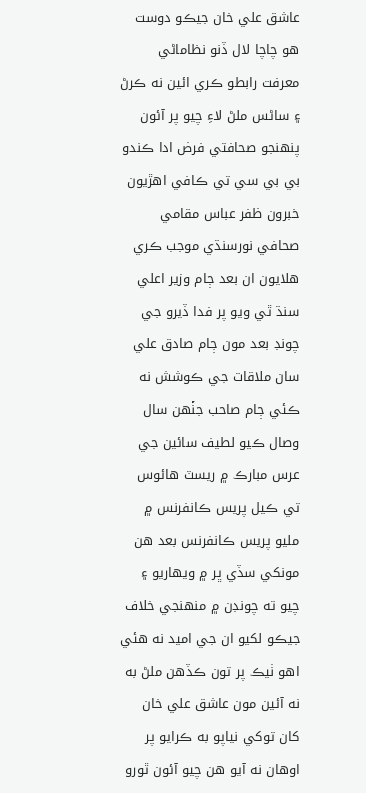عاشق علي خان جيڪو دوست ھو چاچا لال ڏنو نظاماڻي معرفت رابطو ڪري ائين نه ڪرڻ ۽ ساڻس ملڻ لاءِ چيو پر آئون پنھنجو صحافتي فرض ادا ڪندو بي بي سي تي ڪافي اھڙيون خبرون ظفر عباس مقامي صحافي نورسنڌي موجب ڪري ھلايون ان بعد ڄام وزير اعلي سنڌ ٿي ويو پر فدا ڏيرو جي چونڊ بعد مون ڄام صادق علي سان ملاقات جي ڪوشش نه ڪئي ڄام صاحب جنۡھن سال وصال ڪيو لطيف سائين جي عرس مبارڪ ۾ ريسٽ ھائوس تي ڪيل پريس ڪانفرنس ۾ مليو پريس ڪانفرنس بعد ھن مونکي سڏي ڀر ۾ ويھاريو ۽ چيو ته چونڊن ۾ منھنجي خلاف جيڪو لکيو ان جي اميد نه ھئي اھو ٺيڪ پر تون ڪڏھن ملڻ به نه آئين مون عاشق علي خان کان توکي نياپو به ڪرايو پر اوھان نه آيو ھن چيو آئون ٿورو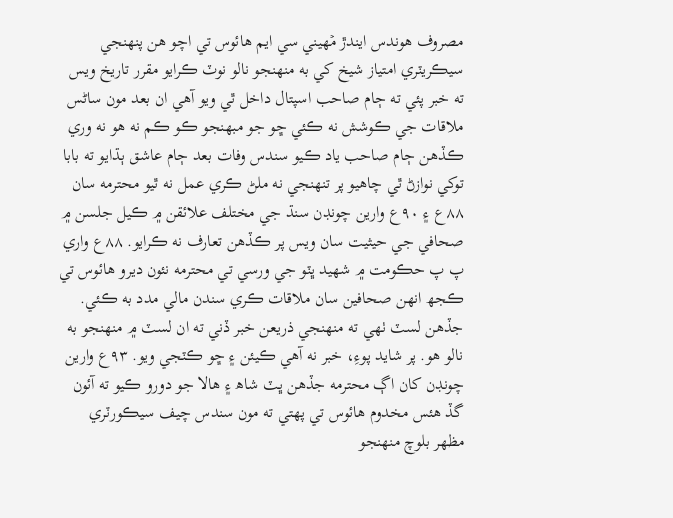مصروف ھوندس ايندڙ مۡھيني سي ايم ھائوس تي اچو ھن پنھنجي سيڪريٽري امتياز شيخ کي به منھنجو نالو نوٽ ڪرايو مقرر تاريخ ويس ته خبر پئي ته ڄام صاحب اسپتال داخل ٿي ويو آھي ان بعد مون ساڻس ملاقات جي ڪوشش نه ڪئي ڇو جو مبھنجو ڪو ڪم نه ھو نه وري ڪڏھن ڄام صاحب ياد ڪيو سندس وفات بعد ڄام عاشق ٻڌايو ته بابا توکي نوازڻ ٿي چاھيو پر تنھنجي نه ملڻ ڪري عمل نه ٿيو محترمه سان ۸۸ع ۽ ۹۰ع وارين چونڊن سنڌ جي مختلف علائقن ۾ ڪيل جلسن ۾ صحافي جي حيثيت سان ويس پر ڪڏھن تعارف نه ڪرايو. ۸۸ع واري پ پ حڪومت ۾ شھيد ڀٽو جي ورسي تي محترمه نئون ديرو ھائوس تي ڪجھ انھن صحافين سان ملاقات ڪري سندن مالي مدد به ڪئي. جڏھن لسٽ ٺھي ته منھنجي ذريعن خبر ڏني ته ان لسٽ ۾ منھنجو به نالو ھو. پر شايد پوءِ، خبر نه آھي ڪيئن ۽ ڇو ڪٽجي ويو. ۹۳ع وارين چونڊن کان اڳ محترمه جڏھن ڀٽ شاھ ۽ ھالا جو دورو ڪيو ته آئون گڏ ھئس مخدوم ھائوس تي پھتي ته مون سندس چيف سيڪورٽري مظھر بلوچ منھنجو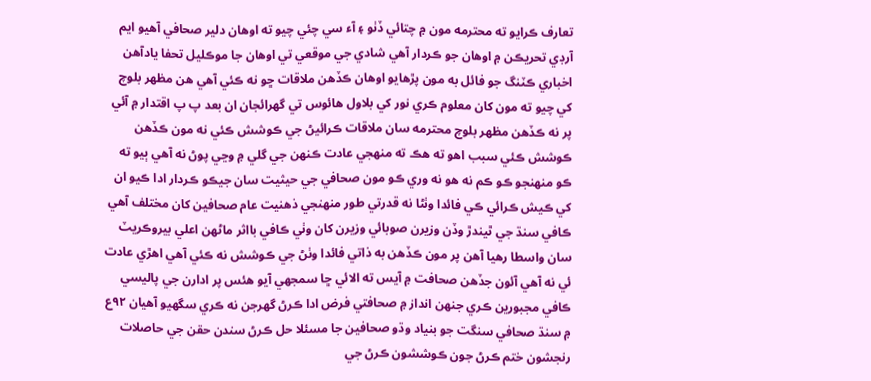تعارف ڪرايو ته محترمه مون ۾ چتائي ڏٺو ۽ آء سي چئي چيو ته اوھان دلير صحافي آھيو ايم آرڊي تحريڪن ۾ اوھان جو ڪردار آھي شادي جي موقعي تي اوھان جا موڪليل تحفا يادآھن اخباري ڪٽنگ جو فائل به مون پڙھايو اوھان ڪڏھن ملاقات ڇو نه ڪئي آھي ھن مظھر بلوچ کي چيو ته مون کان معلوم ڪري نور کي بلاول ھائوس تي گھرائجان ان بعد پ پ اقتدار ۾ آئي پر نه ڪڏھن مظھر بلوچ محترمه سان ملاقات ڪرائيڻ جي ڪوشش ڪئي نه مون ڪڏھن ڪوشش ڪئي سبب اھو ته ھڪ ته منھجي عادت ڪنھن جي گلي ۾ وڃي پوڻ نه آھي ٻيو ته ڪو منھنجو ڪو ڪم نه ھو نه وري ڪو مون صحافي جي حيثيت سان جيڪو ڪردار ادا ڪيو ان کي ڪيش ڪرائي ڪي فائدا وٺڻا نه قدرتي طور منھنجي ذھنيت عام صحافين کان مختلف آھي ڪافي سنڌ جي ٿيندڙ وڏن وزيرن صوبائي وزيرن کان وٺي ڪافي بااثر ماڻھن اعلي بيروڪريٽ سان واسطا رھيا آھن پر مون ڪڏھن به ذاتي فائدا وٺڻ جي ڪوشش نه ڪئي آھي اھڙي عادت ئي نه آھي آئون جڏھن صحافت ۾ آيس ته الائي ڇا سمجھي آيو ھئس پر ادارن جي پاليسي ڪافي مجبورين ڪري جنھن انداز ۾ صحافتي فرض ادا ڪرڻ گھرجن نه ڪري سگھيو آھيان ۹۲ع ۾ سنڌ صحافي سنگت جو بنياد وڌو صحافين جا مسئلا حل ڪرڻ سندن حقن جي حاصلات رنجشون ختم ڪرڻ جون ڪوششون ڪرڻ جي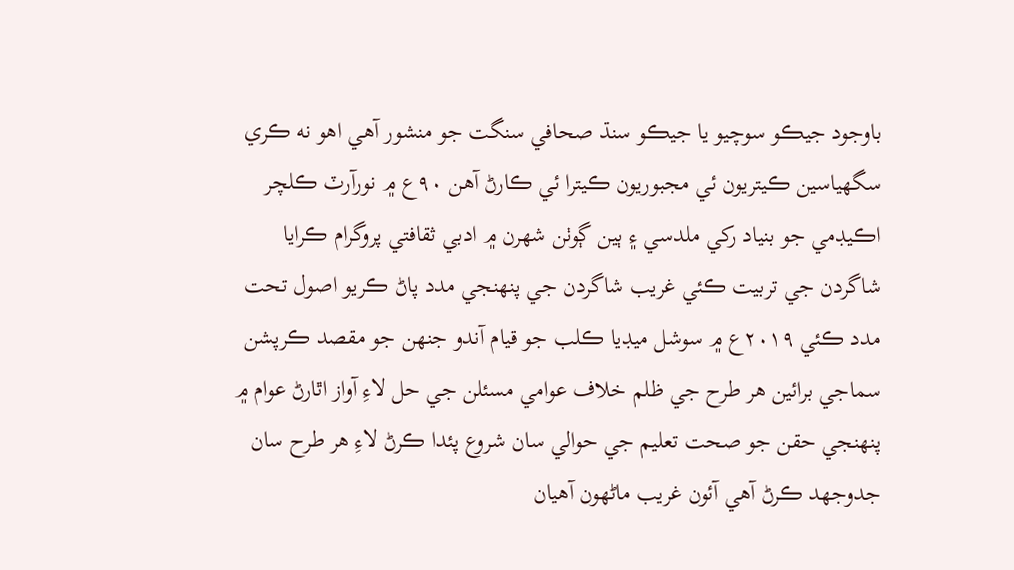باوجود جيڪو سوچيو يا جيڪو سنڌ صحافي سنگت جو منشور آھي اھو نه ڪري سگھياسين ڪيتريون ئي مجبوريون ڪيترا ئي ڪارڻ آھن ۹۰ع ۾ نورآرٽ ڪلچر اڪيڊمي جو بنياد رکي ملدسي ۽ ٻين ڳوٺن شھرن ۾ ادبي ثقافتي پروگرام ڪرايا شاگردن جي تربيت ڪئي غريب شاگردن جي پنھنجي مدد پاڻ ڪريو اصول تحت مدد ڪئي ۲۰۱۹ع ۾ سوشل ميڊيا ڪلب جو قيام آندو جنھن جو مقصد ڪرپشن سماجي برائين ھر طرح جي ظلم خلاف عوامي مسئلن جي حل لاءِ آواز اٿارڻ عوام ۾ پنھنجي حقن جو صحت تعليم جي حوالي سان شروع پئدا ڪرڻ لاءِ ھر طرح سان جدوجھد ڪرڻ آھي آئون غريب ماڻھون آھيان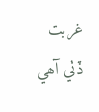غربت ڏٺي آھي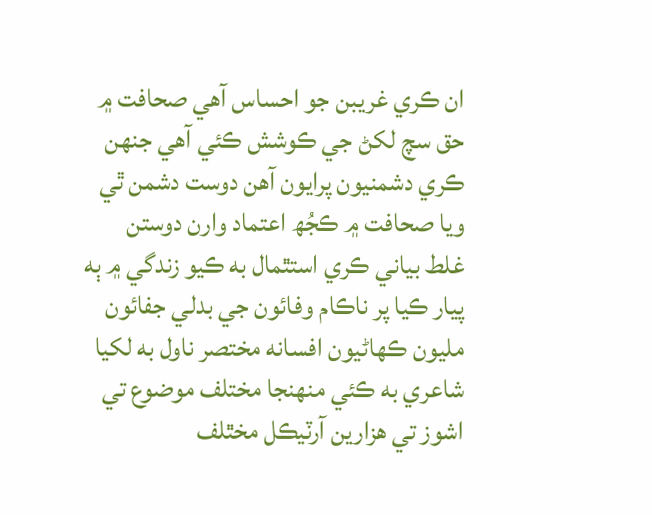ان ڪري غريبن جو احساس آھي صحافت ۾ حق سچ لکڻ جي ڪوشش ڪئي آھي جنھن ڪري دشمنيون پرايون آھن دوست دشمن ٿي ويا صحافت ۾ ڪجُھ اعتماد وارن دوستن غلط بياني ڪري استٿمال به ڪيو زندگي ۾ ٻه پيار ڪيا پر ناڪام وفائون جي بدلي جفائون مليون ڪھاڻيون افسانه مختصر ناول به لکيا شاعري به ڪئي منھنجا مختلف موضوع تي اشوز تي ھزارين آرٽيڪل مخٿلف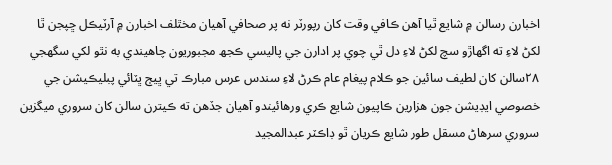اخبارن رسالن ۾ شايع ٿيا آھن ڪافي وقت کان رپورٽر نه پر صحافي آھيان مخٿلف اخبارن ۾ آرٽيڪل ڇپجن ٿا لکڻ لاءِ ته اگھاڙو سچ لکڻ لاءِ دل ٿي چوي پر ادارن جي پاليسي ڪجھ مجبوريون چاھيندي به نٿو لکي سگھجي ۲۸سالن کان لطيف سائين جو ڪلام پيغام عام ڪرڻ لاءِ سندس عرس مبارڪ تي ڀيڄ ڀٽائي پبليڪيشن جي خصوصي ايڊيشن جون ھزارين ڪاپيون شايع ڪري ورھائيندو آھيان جڏھن ته ڪيترن سالن کان سروري ميگزين سروري سرھاڻ مسقل طور شايع ڪريان ٿو ڊاڪٽر عبدالمجيد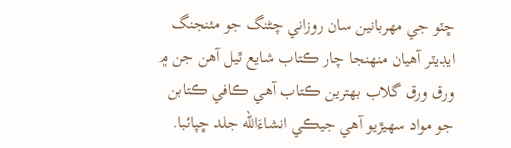ڇٽو جي مھربانين سان روزاني چڻنگ جو مئنجنگ ايڊيٽر آھيان منھنجا چار ڪتاب شايع ٿيل آھن جن ۾ ورق ورق گلاب بھترين ڪتاب آھي ڪافي ڪتابن جو مواد سھيڙيو آھي جيڪي انشاءَالله جلد ڇپائبا.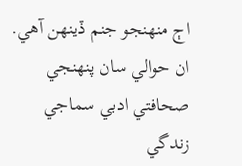اڄ منھنجو جنم ڏينھن آھي. ان حوالي سان پنھنجي صحافتي ادبي سماجي زندگي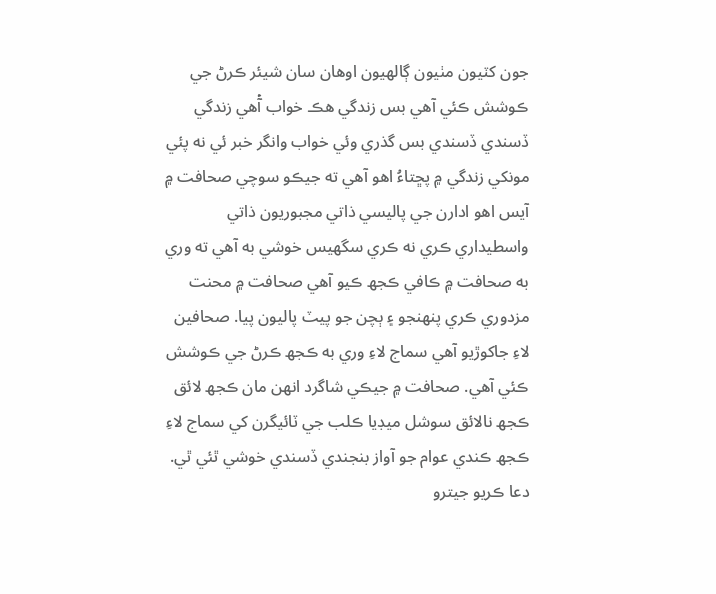جون کٽيون مٺيون ڳالھيون اوھان سان شيئر ڪرڻ جي ڪوشش ڪئي آھي بس زندگي ھڪ خواب آۡھي زندگي ڏسندي ڏسندي بس گذري وئي خواب وانگر خبر ئي نه پئي مونکي زندگي ۾ پڇتاءُ اھو آھي ته جيڪو سوچي صحافت ۾ آيس اھو ادارن جي پاليسي ذاتي مجبوريون ذاتي واسطيداري ڪري نه ڪري سگھيس خوشي به آھي ته وري به صحافت ۾ ڪافي ڪجھ ڪيو آھي صحافت ۾ محنت مزدوري ڪري پنھنجو ۽ ٻچن جو پيٽ پاليون پيا. صحافين لاءِ جاکوڙيو آھي سماج لاءِ وري به ڪجھ ڪرڻ جي ڪوشش ڪئي آھي. صحافت ۾ جيڪي شاگرد انھن مان ڪجھ لائق ڪجھ نالائق سوشل ميڊيا ڪلب جي ٽائيگرن کي سماج لاءِ ڪجھ ڪندي عوام جو آواز بنجندي ڏسندي خوشي ٿئي ٿي. دعا ڪريو جيترو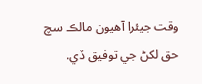وقت جيئرا آھيون مالڪ سچ حق لکڻ جي توفيق ڏي.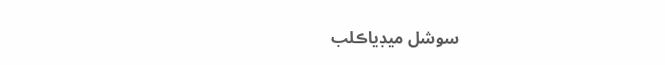سوشل ميڊياڪلب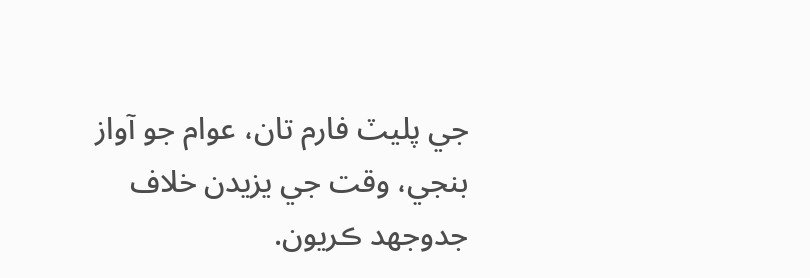جي پليٽ فارم تان، عوام جو آواز بنجي، وقت جي يزيدن خلاف جدوجھد ڪريون.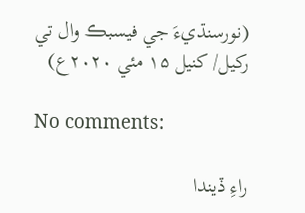(نورسنڌيءَ جي فيسبڪ وال تي رکيل/ کنيل ۱۵ مئي ۲۰۲۰ع)

No comments:

راءِ ڏيندا